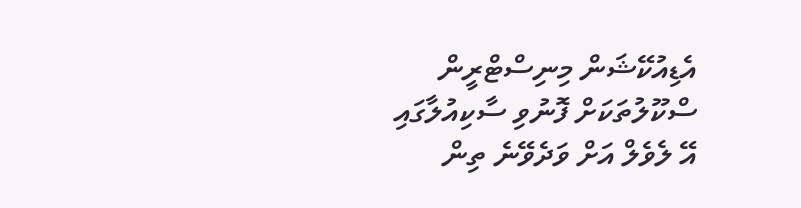އެޑިއުކޭޝަން މިނިސްޓްރީން ސްކޫލުތަކަށް ފޮނުވި ސާކިއުލާގައި އޭ ލެވެލް އަށް ވަދެވޭނެ ތިން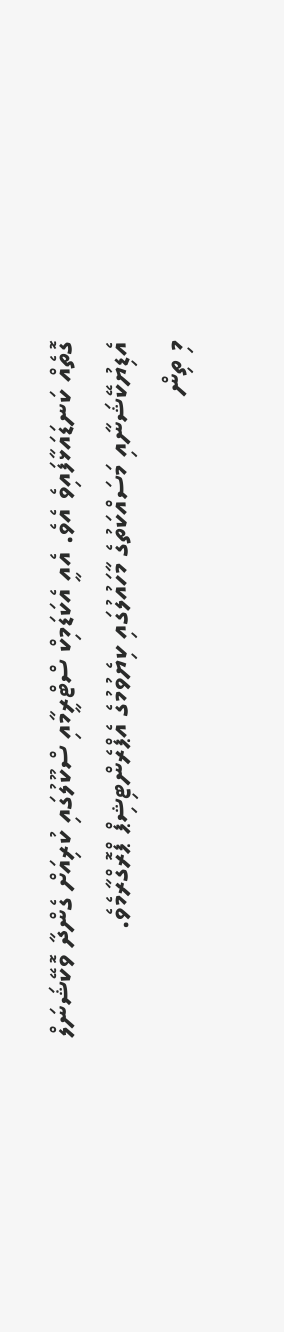ގޮތެއް ކަނޑައަޅާފައިވެ އެވެ. އެއީ އެކަޑަމިކް ސްޓްރީމާއި ސްކޫލުގައި ކުރިއަށް ގެންދާ ވޮކޭޝަނަލް އެޑިޔުކޭޝަނާއި މަސައްކަތުގެ މާހައުލުގައި ކިޔެވުމުގެ އެޕްރެންޓިޝިޕް ޕްރޮގްރާމެވެ.
މި ތިން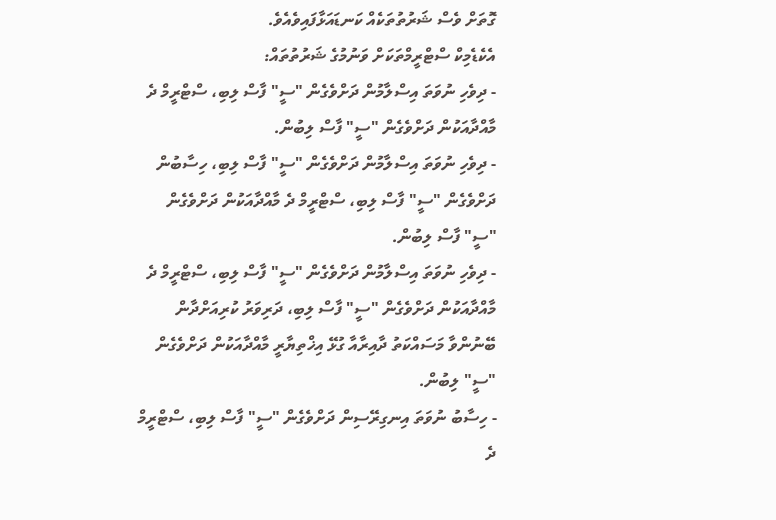ގޮތަށް ވެސް ޝަރުތުތަކެއް ކަނޑައަޅާފައިވެއެވެ.
އެކެޑެމިކް ސްޓްރީމްތަކަށް ވަނުމުގެ ޝަރުތުތައް:
- ދިވެހި ނުވަތަ އިސްލާމުން ދަށްވެގެން "ސީ" ފާސް ލިބި، ސްޓްރީމް ދެ މާއްދާއަކުން ދަށްވެގެން "ސީ" ފާސް ލިބުން.
- ދިވެހި ނުވަތަ އިސްލާމުން ދަށްވެގެން "ސީ" ފާސް ލިބި، ހިސާބުން ދަށްވެގެން "ސީ" ފާސް ލިބި، ސްޓްރީމް ދެ މާއްދާއަކުން ދަށްވެގެން "ސީ" ފާސް ލިބުން.
- ދިވެހި ނުވަތަ އިސްލާމުން ދަށްވެގެން "ސީ" ފާސް ލިބި، ސްޓްރީމް ދެ މާއްދާއަކުން ދަށްވެގެން "ސީ" ފާސް ލިބި، ދަރިވަރު ކުރިއަށްދާން ބޭނުންވާ މަސައްކަތު ދާއިރާއާ ގުޅޭ އިޚްތިޔާރީ މާއްދާއަކުން ދަށްވެގެން "ސީ" ލިބުން.
- ހިސާބު ނުވަތަ އިނގިރޭސިން ދަށްވެގެން "ސީ" ފާސް ލިބި، ސްޓްރީމް ދެ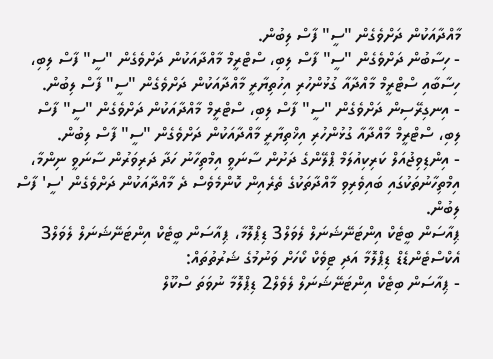މާއްދާއަކުން ދަށްވެގެން "ސީ" ފާސް ލިބުން.
- ހިސާބުން ދަށްވެގެން "ސީ" ފާސް ލިބި، ސްޓްރީމް މާއްދާއަކުން ދަށްވެގެން "ސީ" ފާސް ލިބި، ހިސާބާއި ސްޓްރީމް މާއްދާއާ ގުޅުންހުރި އިހުތިޔާރީ މާއްދާއަކުން ދަށްވެގެން "ސީ" ފާސް ލިބުން.
- އިނގިރޭސިން ދަށްވެގެން "ސީ" ފާސް ލިބި، ސްޓްރީމް މާއްދާއަކުން ދަށްވެގެން "ސީ" ފާސް ލިބި، ސްޓްރީމް މާއްދާއާ ގުޅުންހުރި އިޚްތިޔާރީ މާއްދާއަކުން ދަށްވެގެން "ސީ" ފާސް ލިބުން.
- އިންޑިވިޖުއަލް ކަރިކިއުލަމް ޕްލޭންގެ ދަށުން ސާނަވީ އިމްތިހާނު ހަދާ ދަރިވަރުން ސާނަވީ ނިންމާ، އިމްތިހާނުތަކުގައި ބައިވެރިވި މާއްދާތަކުގެ ތެރެއިން ކޮންމެވެސް ދެ މާއްދާއަކުން ދަށްވެގެން 'ސީ' ފާސް ލިބުން.
ޕިއާސަން ބީޓެކް އިންޓަނޭޝަނަލް ލެވަލް3 ޑިޕްލޮމާ، ޕިއާސަން ބީޓެކް އިންޓަނޭޝަނަލް ލެވަލް3 އެކްސްޓެންޑެޑް ޑިޕްލޮމާ އަދި ޓިވެކް ކޯހަށް ވަނުމުގެ ޝަރުތުތައް:
- ޕިއާސަން ބިޓެކް އިންޓަނޭޝަނަލް ލެވެލް2 ޑިޕްލޮމާ ނުވަތަ ސްކޫލް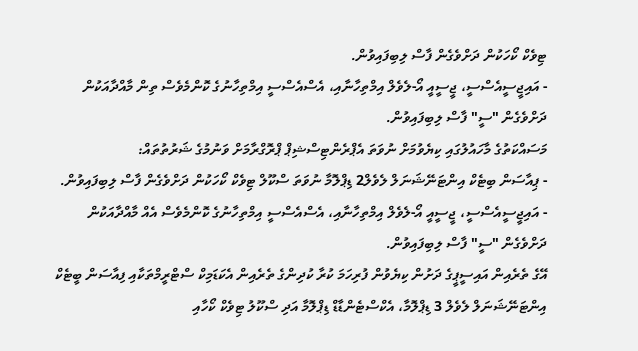ޓިވެކް ކޯހަކުން ދަށްވެގެން ފާސް ލިބިފައިވުން.
- އައިޖީސީއެސްސީ، ޖީސީއީ އޯ-ލެވެލް އިމްތިހާނާއި، އެސްއެސްސީ އިމްތިހާނުގެ ކޮންމެވެސް ތިން މާއްދާއަކުން ދަށްވެގެން "ސީ" ފާސް ލިބިފައިވުން.
މަސައްކަތުގެ މާހައުލުގައި ކިޔެވުމަށް ނުވަތަ އެޕްރެންޓިސްޝިޕް ޕްރޮގްރާމަށް ވަނުމުގެ ޝަރުތުތައް:
- ޕިއާސަން ބިޓެކް އިންޓަނޭޝަނަލް ލެވެލް2 ޑިޕްލޮމާ ނުވަތަ ސްކޫލް ޓިވެކް ކޯހަކުން ދަށްވެގެން ފާސް ލިބިފައިވުން.
- އައިޖީސީއެސްސީ، ޖީސީއީ އޯ-ލެވެލް އިމްތިހާނާއި، އެސްއެސްސީ އިމްތިހާނުގެ ކޮންމެވެސް އެއް މާއްދާއަކުން ދަށްވެގެން "ސީ" ފާސް ލިބިފައިވުން.
އޭގެ ތެރެއިން އައިސީޕީގެ ދަށުން ކިޔެވުން ފުރިހަމަ ކުރާ ކުދިންގެ ތެރެއިން އެކަޑަމިކް ސްޓްރީމްތަކާއި ފިއާސަން ބީޓެކް އިންޓަނޭޝަނަލް ލެވެލް 3 ޑިޕްލޮމާ، އެކްސްޓެންޑާޑް ޑިޕްލޮމާ އަދި ސްކޫލު ޓިވެކް ކޯހާއި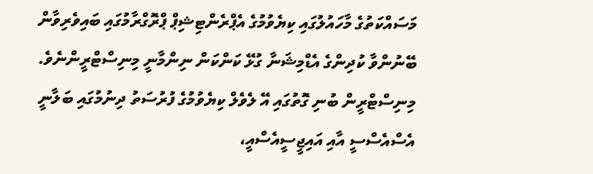މަސައްކަތުގެ މާހައުލުގައި ކިޔެވުމުގެ އެޕްރެންޓިޝިޕް ޕްރޮގްރާމުގައި ބައިވެރިވާން ބޭނުންވާ ކުދިންގެ އެޑްމިޝަނާ ގުޅޭ ކަންކަން ނިންމާނީ މިނިސްޓްރީންނެވެ.
މިނިސްޓްރީން ބުނި ގޮތުގައި އޭ ލެވެލް ކިޔެވުމުގެ ފުރުސަތު ދިނުމުގައި ބަލާނީ އެސްއެސްސީ އާއި އައިޖީސީއެސްއީ،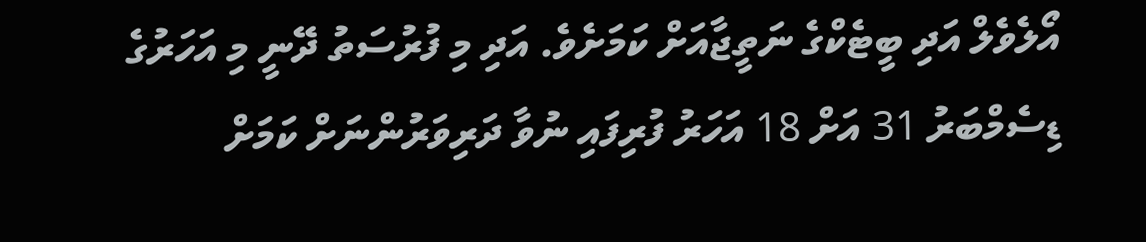އޯލެވެލް އަދި ބީޓެކްގެ ނަތީޖާއަށް ކަމަށެވެ. އަދި މި ފުރުސަތު ދޭނީ މި އަހަރުގެ ޑިސެމްބަރު 31 އަށް 18 އަހަރު ފުރިފައި ނުވާ ދަރިވަރުންނަށް ކަމަށް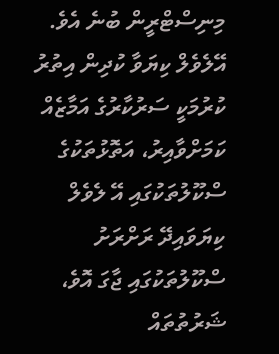މިނިސްޓްރީން ބުނެ އެވެ.
އޭލެވެލް ކިޔަވާ ކުދިން އިތުރު ކުރުމަކީ ސަރުކާރުގެ އަމާޒެއް ކަމަށްވާއިރު، އަތޮޅުތަކުގެ ސްކޫލުތަކުގައި އޭ ލެވެލް ކިޔަވައިދޭ ރަށްރަށު ސްކޫލުތަކުގައި ޖާގަ އޮވެ، ޝަރުތުތައް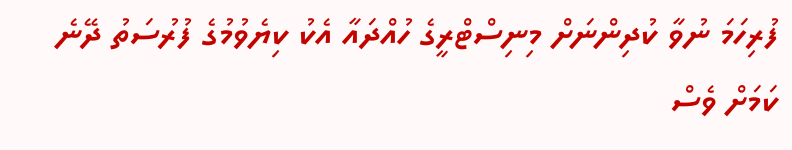ފުރިހަމަ ނުވާ ކުދިންނަށް މިނިސްޓްރީގެ ހުއްދައާ އެކު ކިޔެވުމުގެ ފުރުސަތު ދޭނެ ކަމަށް ވެސް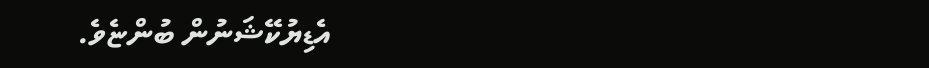އެޑިޔުކޭޝަނުން ބުންޏެވެ.